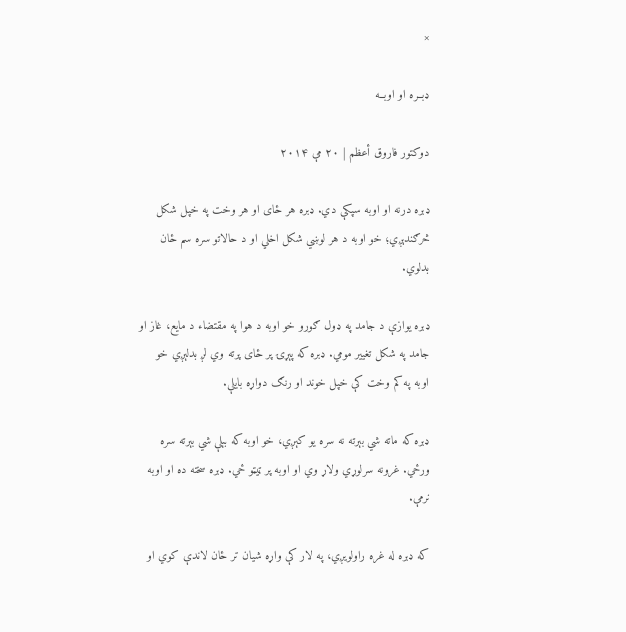×

ډبــره او اوبــه

دوکتور فاروق أعظم | ۲۰ مې ۲۰۱۴

ډبره درنه او اوبه سپکې دي. ډبره هر ځای او هر وخت په خپل شکل څرګندېږي؛ خو اوبه د هر لوښي شکل اخلي او د حالاتو سره سم ځان بدلوي.

ډبره يوازې د جامد په ډول ګورو خو اوبه د هوا په مقتضاء د مايع، غاز او جامد په شکل تغيير مومي. ډبره که پېړۍ پر ځای پرته وي لږ بدلېږي خو اوبه په کم وخت کې خپل خوند او رنګ دواړه بايلې.

ډبره که ماته شي بېرته نه سره يو کېږي، خو اوبه که بېلې شي بېرته سره ورځي. غرونه سرلوړي ولاړ وي او اوبه پر ټيټو ځي. ډبره سخته ده او اوبه نرمې.

که ډبره له غره راولويږي، په لار کې واړه شيان تر ځان لاندې کوي او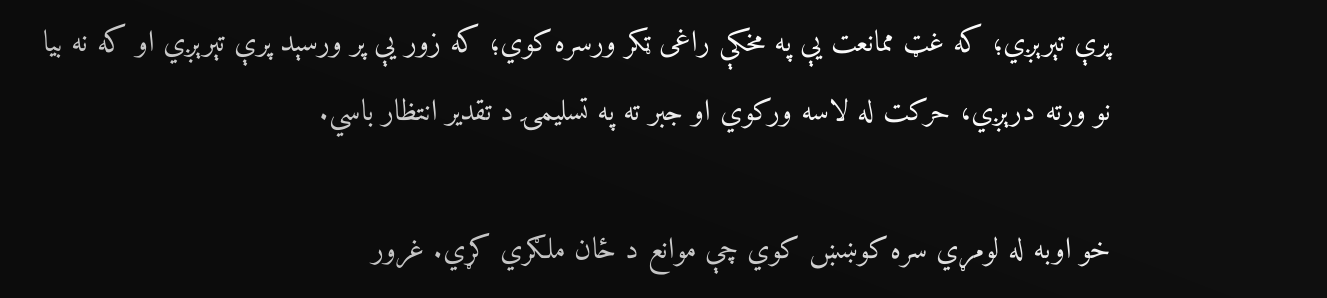پرې تېرېږي؛ که غټ ممانعت يې په مخکې راغی ټکر ورسره کوي؛ که زور يې پر ورسېد پرې تېرېږي او که نه بيا نو ورته درېږي، حرکت له لاسه ورکوي او جبر ته په تسليمۍ د تقدير انتظار باسي.

خو اوبه له لومړي سره کوښښ کوي چې موانع د ځان ملګري کړي. غرور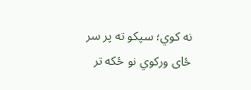نه کوي؛ سپکو ته پر سر ځای ورکوي نو ځکه تر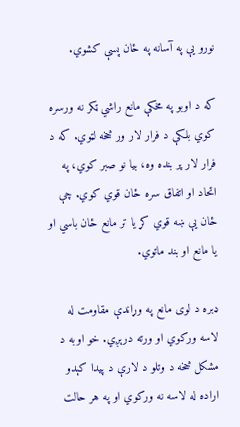نورو يې په آسانه په ځان پسې کشوي.

که د اوبو په مخکې مانع راشي ټکر نه ورسره کوي بلکې د فرار لار ور څخه لټوي. که د فرار لار پر بنده وه، بيا نو صبر کوي، په اتحاد او اتفاق سره ځان قوي کوي. چې ځان يې ښه قوي کړ يا تر مانع ځان باسي او يا مانع او بند ماتوي.

ډبره د لوی مانع په وړاندې مقاومت له لاسه ورکوي او ورته درېږي. خو اوبه د مشکل څخه د وتلو د لارې د پيدا کېدو اراده له لاسه نه ورکوي او په هر حالت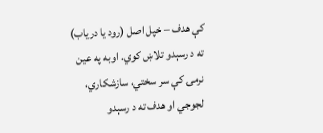کې هدف – خپل اصل (رود يا درياب) ته د رسېدو تلاښ کوي. اوبه په عين نرمۍ کې سر سختي، سازشکاري، لجوجي او هدف ته د رسېدو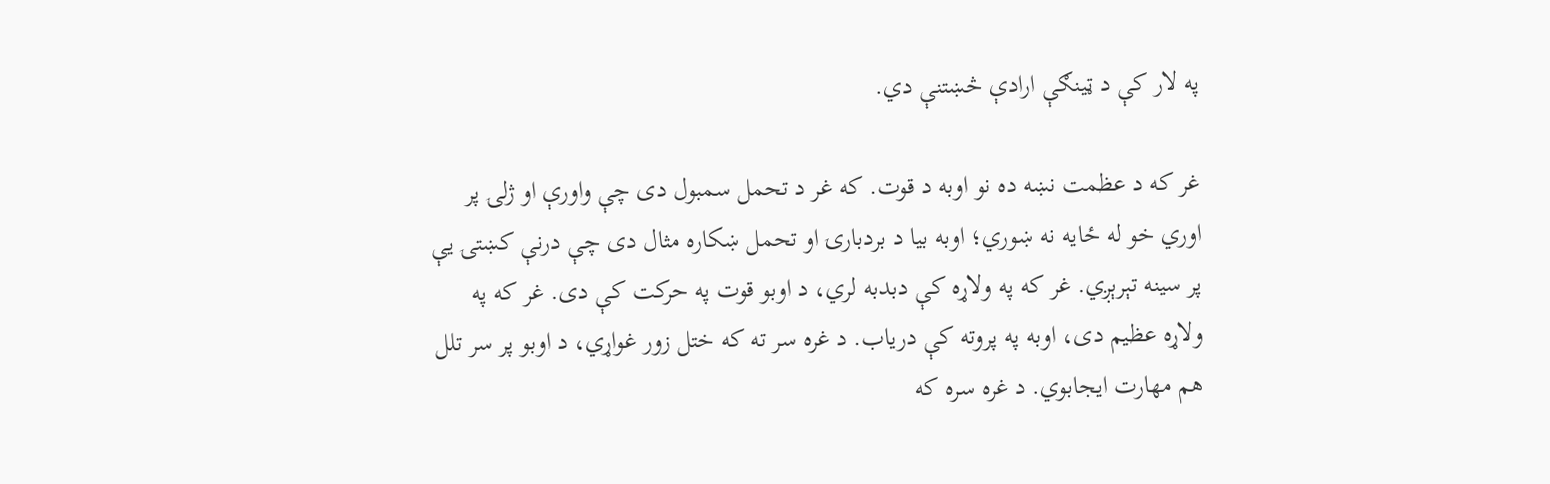په لار کې د ټينګې ارادې څښتنې دي.

غر که د عظمت نښه ده نو اوبه د قوت. که غر د تحمل سمبول دی چې واورې او ژلۍ پر اوري خو له ځايه نه ښوري؛ اوبه بيا د بردبارۍ او تحمل ښکاره مثال دی چې درنې کښتۍ يې پر سينه تېرېږي. غر که په ولاړه کې دبدبه لري، د اوبو قوت په حرکت کې دی. غر که په ولاړه عظيم دی، اوبه په پروته کې درياب. د غره سر ته که ختل زور غواړي، د اوبو پر سر تلل هم مهارت ايجابوي. د غره سره که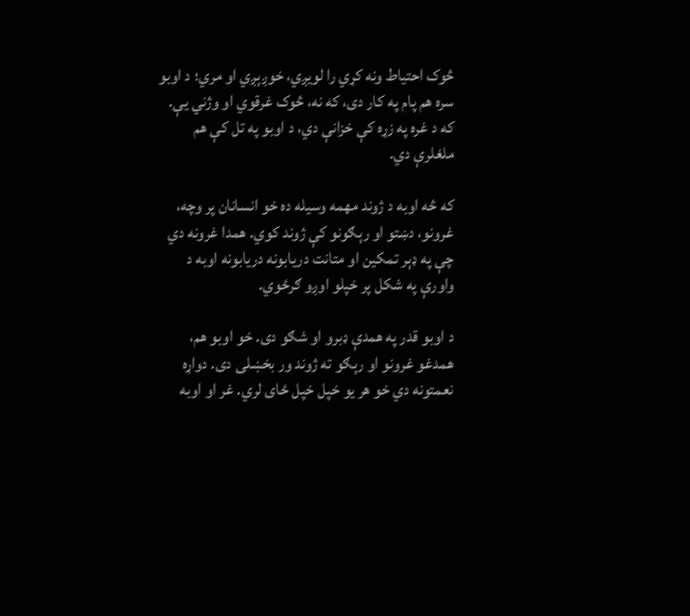څوک احتياط ونه کړي را لويږي، خوږېږي او مري؛ د اوبو سره هم پام په کار دی، که نه، څوک غرقوي او وژني يې. که د غره په زړه کې خزانې دي، د اوبو په تل کې هم ملغلرې دي.

که څه اوبه د ژوند مهمه وسيله ده خو انسانان پر وچه، غرونو، دښتو او رېګونو کې ژوند کوي. همدا غرونه دي چې په ډېر تمکين او متانت دريابونه دريابونه اوبه د واورې په شکل پر خپلو اوږو ګرځوي.

د اوبو قدر په همدې ډبرو او شګو دی. خو اوبو هم، همدغو غرونو او رېګو ته ژوند ور بخښلی دی. دواړه نعمتونه دي خو هر يو خپل خپل ځای لري. غر او اوبه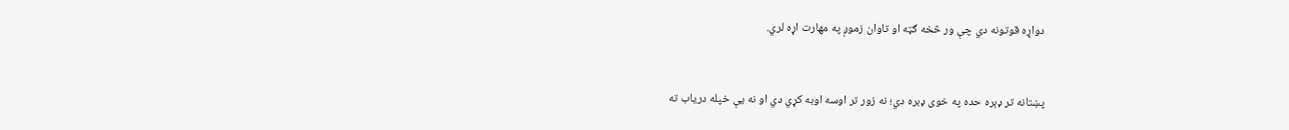دواړه قوتونه دي چې ور څخه ګټه او تاوان زموږ په مهارت اړه لري.


پښتانه تر ډېره حده په خوی ډبره دي؛ نه زور تر اوسه اوبه کړي دي او نه يې خپله درياب ته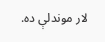لار موندلې ده.